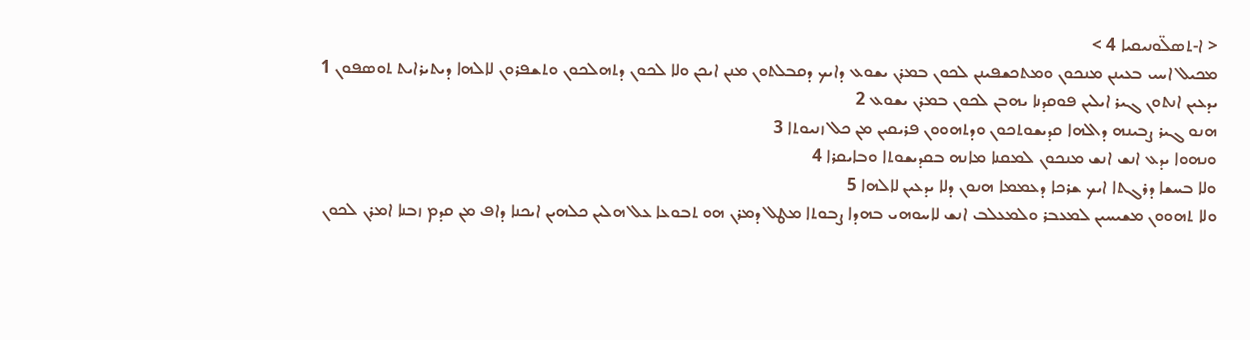< ܐ-ܬܣܠ̈ܘܢܝܩܝܐ 4 >
ܡܟܝܠ ܐܚܝ ܒܥܝܢܢ ܡܢܟܘܢ ܘܡܬܟܫܦܝܢܢ ܠܟܘܢ ܒܡܪܢ ܝܫܘܥ ܕܐܝܟ ܕܩܒܠܬܘܢ ܡܢܢ ܐܝܟܢ ܘܠܐ ܠܟܘܢ ܕܬܗܠܟܘܢ ܘܬܫܦܪܘܢ ܠܐܠܗܐ ܕܝܬܝܪܐܝܬ ܬܘܤܦܘܢ 1
ܝܕܥܝܢ ܐܢܬܘܢ ܓܝܪ ܐܝܠܝܢ ܦܘܩܕܢܐ ܝܗܒܢ ܠܟܘܢ ܒܡܪܢ ܝܫܘܥ 2
ܗܢܘ ܓܝܪ ܨܒܝܢܗ ܕܐܠܗܐ ܩܕܝܫܘܬܟܘܢ ܘܕܬܗܘܘܢ ܦܪܝܩܝܢ ܡܢ ܟܠ ܙܢܝܘܬܐ 3
ܘܢܗܘܐ ܝܕܥ ܐܢܫ ܐܢܫ ܡܢܟܘܢ ܠܡܩܢܐ ܡܐܢܗ ܒܩܕܝܫܘܬܐ ܘܒܐܝܩܪܐ 4
ܘܠܐ ܒܚܫܐ ܕܪܓܬܐ ܐܝܟ ܫܪܟܐ ܕܥܡܡܐ ܗܢܘܢ ܕܠܐ ܝܕܥܝܢ ܠܐܠܗܐ 5
ܘܠܐ ܬܗܘܘܢ ܡܫܝܚܝܢ ܠܡܥܒܪ ܘܠܡܥܠܒ ܐܢܫ ܠܐܚܘܗܝ ܒܗܕܐ ܨܒܘܬܐ ܡܛܠ ܕܡܪܢ ܗܘ ܬܒܘܥܐ ܥܠ ܗܠܝܢ ܟܠܗܝܢ ܐܝܟܢܐ ܕܐܦ ܡܢ ܩܕܡ ܙܒܢܐ ܐܡܪܢ ܠܟܘܢ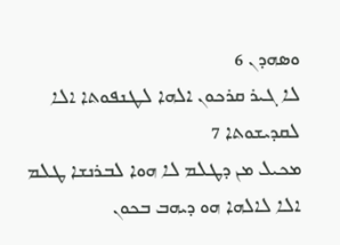ܘܤܗܕܢ 6
ܠܐ ܓܝܪ ܩܪܟܘܢ ܐܠܗܐ ܠܛܢܦܘܬܐ ܐܠܐ ܠܩܕܝܫܘܬܐ 7
ܡܟܝܠ ܡܢ ܕܛܠܡ ܠܐ ܗܘܐ ܠܒܪܢܫܐ ܛܠܡ ܐܠܐ ܠܐܠܗܐ ܗܘ ܕܝܗܒ ܒܟܘܢ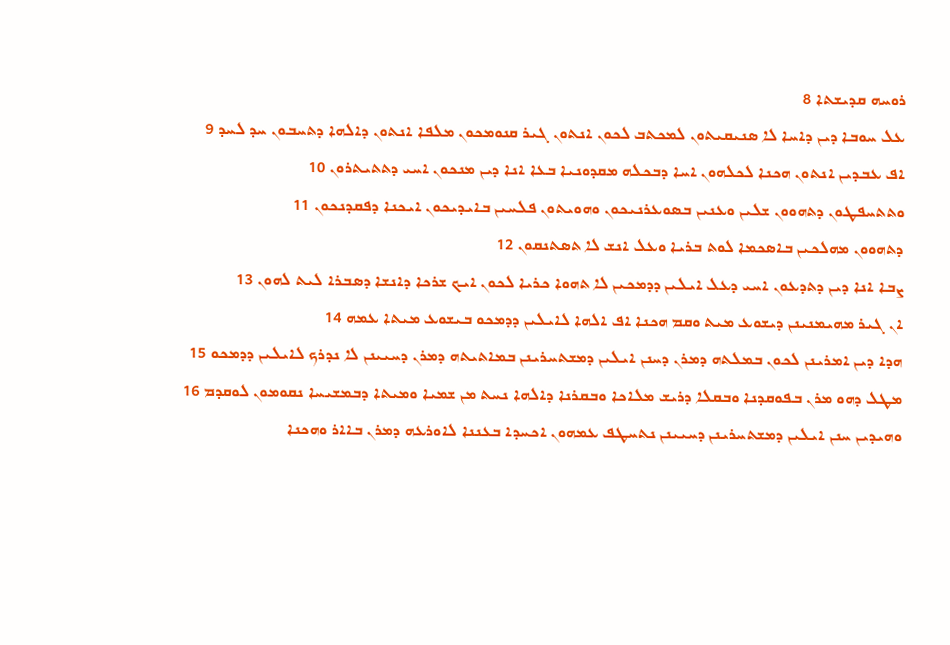ܪܘܚܗ ܩܕܝܫܬܐ 8
ܥܠ ܚܘܒܐ ܕܝܢ ܕܐܚܐ ܠܐ ܤܢܝܩܝܬܘܢ ܠܡܟܬܒ ܠܟܘܢ ܐܢܬܘܢ ܓܝܪ ܩܢܘܡܟܘܢ ܡܠܦܐ ܐܢܬܘܢ ܕܐܠܗܐ ܕܬܚܒܘܢ ܚܕ ܠܚܕ 9
ܐܦ ܥܒܕܝܢ ܐܢܬܘܢ ܗܟܢܐ ܠܟܠܗܘܢ ܐܚܐ ܕܒܟܠܗ ܡܩܕܘܢܝܐ ܒܥܐ ܐܢܐ ܕܝܢ ܡܢܟܘܢ ܐܚܝ ܕܬܬܝܬܪܘܢ 10
ܘܬܬܚܦܛܘܢ ܕܬܗܘܘܢ ܫܠܝܢ ܘܥܢܝܢ ܒܤܘܥܪܢܝܟܘܢ ܘܗܘܝܬܘܢ ܦܠܚܝܢ ܒܐܝܕܝܟܘܢ ܐܝܟܢܐ ܕܦܩܕܢܟܘܢ 11
ܕܬܗܘܘܢ ܡܗܠܟܝܢ ܒܐܤܟܡܐ ܠܘܬ ܒܪܝܐ ܘܥܠ ܐܢܫ ܠܐ ܬܤܬܢܩܘܢ 12
ܨܒܐ ܐܢܐ ܕܝܢ ܕܬܕܥܘܢ ܐܚܝ ܕܥܠ ܐܝܠܝܢ ܕܕܡܟܝܢ ܠܐ ܬܗܘܐ ܟܪܝܐ ܠܟܘܢ ܐܝܟ ܫܪܟܐ ܕܐܢܫܐ ܕܤܒܪܐ ܠܝܬ ܠܗܘܢ 13
ܐܢ ܓܝܪ ܡܗܝܡܢܝܢܢ ܕܝܫܘܥ ܡܝܬ ܘܩܡ ܗܟܢܐ ܐܦ ܐܠܗܐ ܠܐܝܠܝܢ ܕܕܡܟܘ ܒܝܫܘܥ ܡܝܬܐ ܥܡܗ 14
ܗܕܐ ܕܝܢ ܐܡܪܝܢܢ ܠܟܘܢ ܒܡܠܬܗ ܕܡܪܢ ܕܚܢܢ ܐܝܠܝܢ ܕܡܫܬܚܪܝܢܢ ܒܡܐܬܝܬܗ ܕܡܪܢ ܕܚܝܝܢܢ ܠܐ ܢܕܪܟ ܠܐܝܠܝܢ ܕܕܡܟܘ 15
ܡܛܠ ܕܗܘ ܡܪܢ ܒܦܘܩܕܢܐ ܘܒܩܠܐ ܕܪܝܫ ܡܠܐܟܐ ܘܒܩܪܢܐ ܕܐܠܗܐ ܢܚܬ ܡܢ ܫܡܝܐ ܘܡܝܬܐ ܕܒܡܫܝܚܐ ܢܩܘܡܘܢ ܠܘܩܕܡ 16
ܘܗܝܕܝܢ ܚܢܢ ܐܝܠܝܢ ܕܡܫܬܚܪܝܢܢ ܕܚܝܝܢܢ ܢܬܚܛܦ ܥܡܗܘܢ ܐܟܚܕܐ ܒܥܢܢܐ ܠܐܘܪܥܗ ܕܡܪܢ ܒܐܐܪ ܘܗܟܢܐ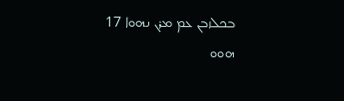ܒܟܠܙܒܢ ܥܡ ܡܪܢ ܢܗܘܐ 17
ܗܘܘ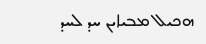ܗܟܝܠ ܡܒܝܐܝܢ ܚܕ ܠܚܕ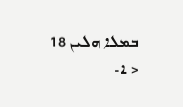ܒܡܠܐ ܗܠܝܢ 18
< ܐ-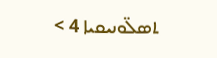ܬܣܠ̈ܘܢܝܩܝܐ 4 >